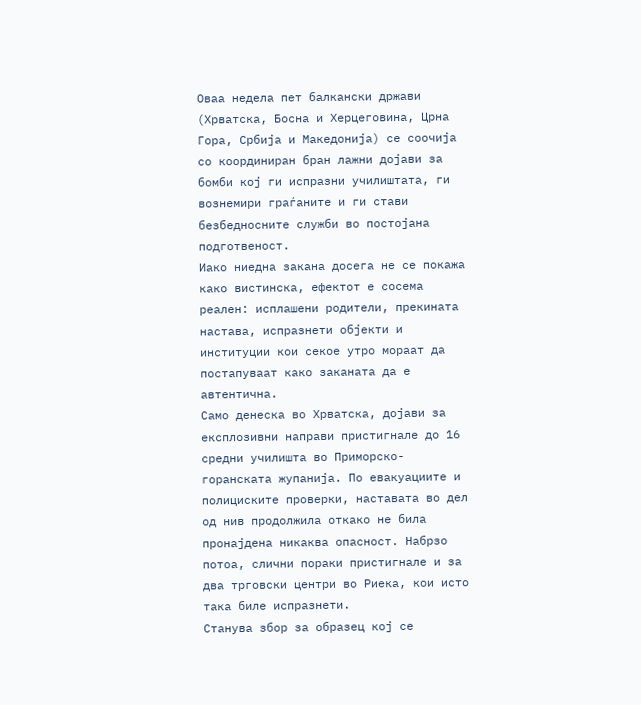Оваа недела пет балкански држави (Хрватска, Босна и Херцеговина, Црна Гора, Србија и Македонија) се соочија со координиран бран лажни дојави за бомби кој ги испразни училиштата, ги вознемири граѓаните и ги стави безбедносните служби во постојана подготвеност.
Иако ниедна закана досега не се покажа како вистинска, ефектот е сосема реален: исплашени родители, прекината настава, испразнети објекти и институции кои секое утро мораат да постапуваат како заканата да е автентична.
Само денеска во Хрватска, дојави за експлозивни направи пристигнале до 16 средни училишта во Приморско-горанската жупанија. По евакуациите и полициските проверки, наставата во дел од нив продолжила откако не била пронајдена никаква опасност. Набрзо потоа, слични пораки пристигнале и за два трговски центри во Риека, кои исто така биле испразнети.
Станува збор за образец кој се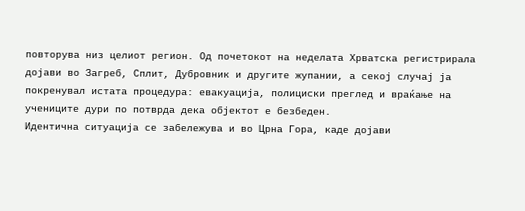повторува низ целиот регион. Од почетокот на неделата Хрватска регистрирала дојави во Загреб, Сплит, Дубровник и другите жупании, а секој случај ја покренувал истата процедура: евакуација, полициски преглед и враќање на учениците дури по потврда дека објектот е безбеден.
Идентична ситуација се забележува и во Црна Гора, каде дојави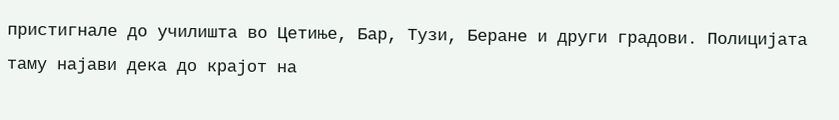пристигнале до училишта во Цетиње, Бар, Тузи, Беране и други градови. Полицијата таму најави дека до крајот на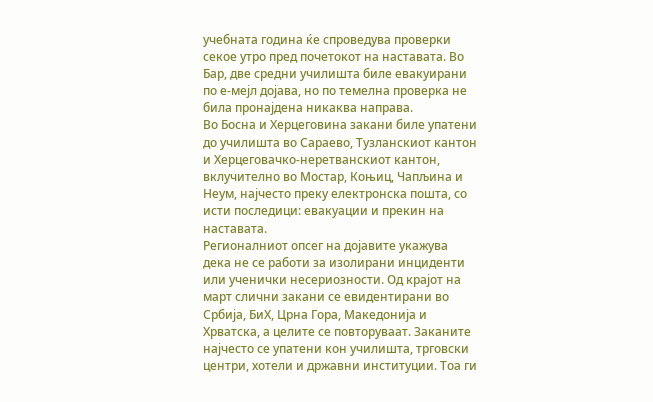учебната година ќе спроведува проверки секое утро пред почетокот на наставата. Во Бар, две средни училишта биле евакуирани по е-мејл дојава, но по темелна проверка не била пронајдена никаква направа.
Во Босна и Херцеговина закани биле упатени до училишта во Сараево, Тузланскиот кантон и Херцеговачко-неретванскиот кантон, вклучително во Мостар, Коњиц, Чапљина и Неум, најчесто преку електронска пошта, со исти последици: евакуации и прекин на наставата.
Регионалниот опсег на дојавите укажува дека не се работи за изолирани инциденти или ученички несериозности. Од крајот на март слични закани се евидентирани во Србија, БиХ, Црна Гора, Македонија и Хрватска, а целите се повторуваат. Заканите најчесто се упатени кон училишта, трговски центри, хотели и државни институции. Тоа ги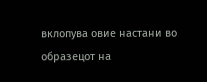вклопува овие настани во образецот на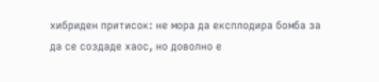хибриден притисок: не мора да експлодира бомба за да се создаде хаос, но доволно е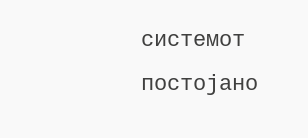системот постојано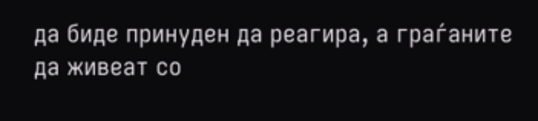да биде принуден да реагира, а граѓаните да живеат со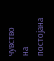чувство на постојана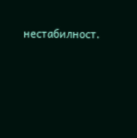нестабилност.